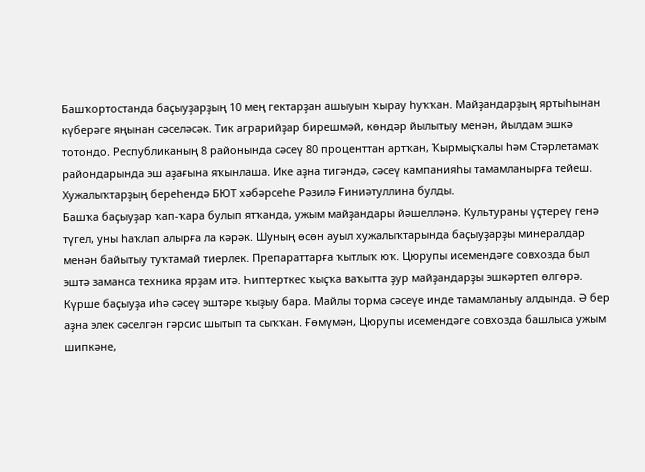Башҡортостанда баҫыуҙарҙың 10 мең гектарҙан ашыуын ҡырау һуҡҡан. Майҙандарҙың яртыһынан күберәге яңынан сәселәсәк. Тик аграрийҙар бирешмәй, көндәр йылытыу менән, йылдам эшкә тотондо. Республиканың 8 районында сәсеү 80 проценттан артҡан, Ҡырмыҫҡалы һәм Стәрлетамаҡ райондарында эш аҙағына яҡынлаша. Ике аҙна тигәндә, сәсеү кампанияһы тамамланырға тейеш. Хужалыҡтарҙың береһендә БЮТ хәбәрсеһе Рәзилә Ғиниәтуллина булды.
Башҡа баҫыуҙар ҡап-ҡара булып ятҡанда, ужым майҙандары йәшелләнә. Культураны үҫтереү генә түгел, уны һаҡлап алырға ла кәрәк. Шуның өсөн ауыл хужалыҡтарында баҫыуҙарҙы минералдар менән байытыу туҡтамай тиерлек. Препараттарға ҡытлыҡ юҡ. Цюрупы исемендәге совхозда был эштә заманса техника ярҙам итә. Һиптерткес ҡыҫҡа ваҡытта ҙур майҙандарҙы эшкәртеп өлгөрә.
Күрше баҫыуҙа иһә сәсеү эштәре ҡыҙыу бара. Майлы торма сәсеүе инде тамамланыу алдында. Ә бер аҙна элек сәселгән гәрсис шытып та сыҡҡан. Ғөмүмән, Цюрупы исемендәге совхозда башлыса ужым шипкәне,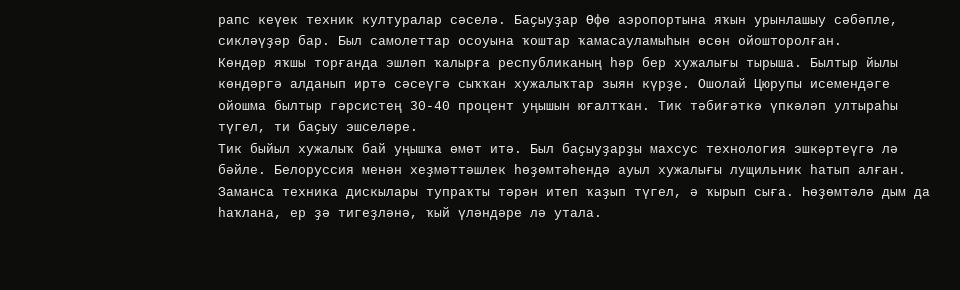рапс кеүек техник културалар сәселә. Баҫыуҙар Өфө аэропортына яҡын урынлашыу сәбәпле, сикләүҙәр бар. Был самолеттар осоуына ҡоштар ҡамасауламыһын өсөн ойошторолған.
Көндәр яҡшы торғанда эшләп ҡалырға республиканың һәр бер хужалығы тырыша. Былтыр йылы көндәргә алданып иртә сәсеүгә сыҡҡан хужалыҡтар зыян күрҙе. Ошолай Цюрупы исемендәге ойошма былтыр гәрсистең 30-40 процент уңышын юғалтҡан. Тик тәбиғәткә үпкәләп ултыраһы түгел, ти баҫыу эшселәре.
Тик быйыл хужалыҡ бай уңышҡа өмөт итә. Был баҫыуҙарҙы махсус технология эшкәртеүгә лә бәйле. Белоруссия менән хеҙмәттәшлек һөҙөмтәһендә ауыл хужалығы лущильник һатып алған. Заманса техника дискылары тупраҡты тәрән итеп ҡаҙып түгел, ә ҡырып сыға. Һөҙөмтәлә дым да һаҡлана, ер ҙә тигеҙләнә, ҡый үләндәре лә утала.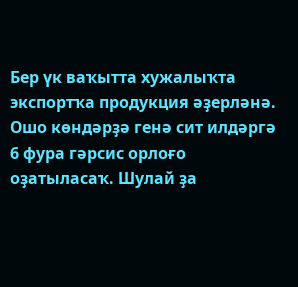Бер үк ваҡытта хужалыҡта экспортҡа продукция әҙерләнә. Ошо көндәрҙә генә сит илдәргә 6 фура гәрсис орлоғо оҙатыласаҡ. Шулай ҙа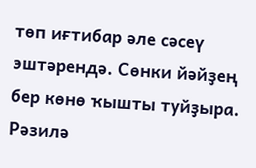төп иғтибар әле сәсеү эштәрендә. Сөнки йәйҙең бер көнө ҡышты туйҙыра.
Рәзилә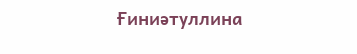Ғиниәтуллина